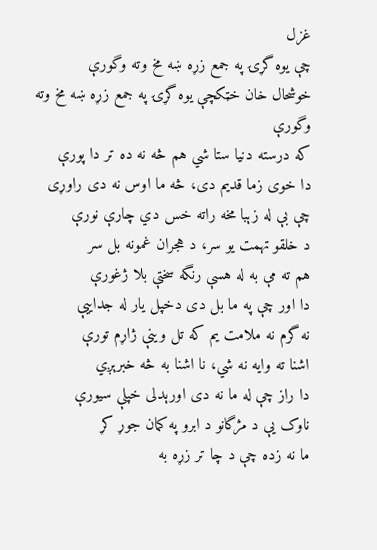غزل
چې يوه گړۍ په جمع زړه ښه مخ وته وگورې
خوشحال خان خټکچې يوه گړۍ په جمع زړه ښه مخ وته وگورې
که درسته دنيا ستا شي هم څه نه ده تر دا پورې
دا خوی زما قديم دی، څه ما اوس نه دی راوړی
چې بې له زېبا مخه راته خس دي چارې نورې
د خلقو تهمت يو سر، د هجران غمونه بل سر
هم ته مې به له هسې رنگه سختې بلا ژغورې
دا اور چې په ما بل دی دخپل يار له جداييې
نه گرم نه ملامت يم که تل وينې ژاړم تورې
اشنا ته وايه نه شي، نا اشنا به څه خبرېږي
دا راز چې له ما نه دی اورېدلی خپلې سيورې
ناوک يې د مژگانو د ابرو په کمان جوړ کړ
ما نه زده چې د چا تر زړه به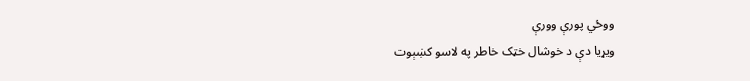ووځي پورې وورې
ويړيا دې د خوشال خټک خاطر په لاسو کښېوت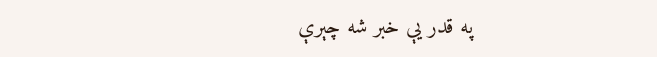په قدر يې خبر شه چېرې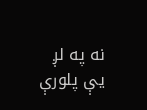نه په لږ يې پلورې